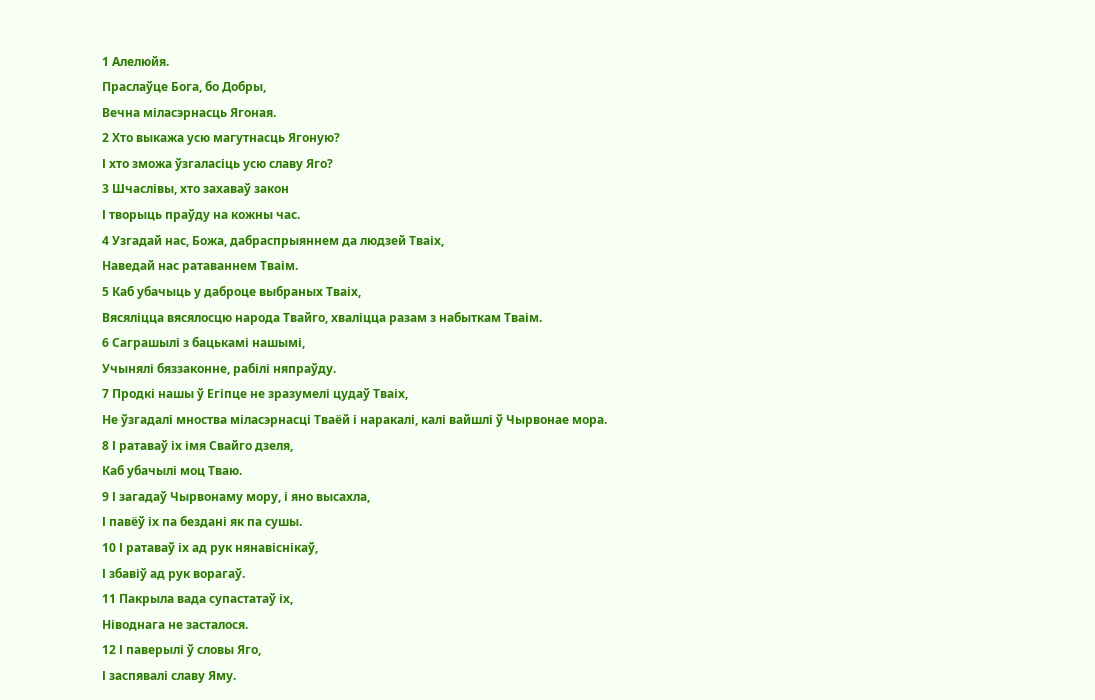1 Алелюйя.
Праслаўце Бога, бо Добры,
Вечна міласэрнасць Ягоная.
2 Хто выкажа усю магутнасць Ягоную?
І хто зможа ўзгаласіць усю славу Яго?
3 Шчаслівы, хто захаваў закон
І творыць праўду на кожны час.
4 Узгадай нас, Божа, дабраспрыяннем да людзей Тваіх,
Наведай нас ратаваннем Тваім.
5 Каб убачыць у даброце выбраных Тваіх,
Вясяліцца вясялосцю народа Твайго, хваліцца разам з набыткам Тваім.
6 Саграшылі з бацькамі нашымі,
Учынялі бяззаконне, рабілі няпраўду.
7 Продкі нашы ў Егіпце не зразумелі цудаў Тваіх,
Не ўзгадалі мноства міласэрнасці Тваёй і наракалі, калі вайшлі ў Чырвонае мора.
8 І ратаваў іх імя Свайго дзеля,
Каб убачылі моц Тваю.
9 І загадаў Чырвонаму мору, і яно высахла,
І павёў іх па бездані як па сушы.
10 І ратаваў іх ад рук нянавіснікаў,
І збавіў ад рук ворагаў.
11 Пакрыла вада супастатаў іх,
Ніводнага не засталося.
12 І паверылі ў словы Яго,
І заспявалі славу Яму.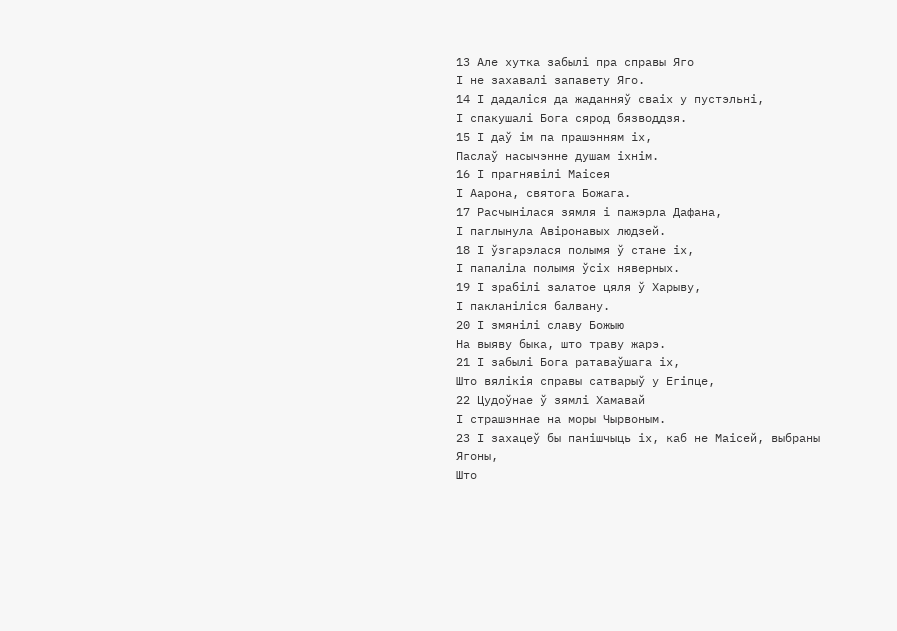13 Але хутка забылі пра справы Яго
І не захавалі запавету Яго.
14 І дадаліся да жаданняў сваіх у пустэльні,
І спакушалі Бога сярод бязводдзя.
15 І даў ім па прашэнням іх,
Паслаў насычэнне душам іхнім.
16 І прагнявілі Маісея
І Аарона, святога Божага.
17 Расчынілася зямля і пажэрла Дафана,
І паглынула Авіронавых людзей.
18 І ўзгарэлася полымя ў стане іх,
І папаліла полымя ўсіх няверных.
19 І зрабілі залатое цяля ў Харыву,
І пакланіліся балвану.
20 І змянілі славу Божыю
На выяву быка, што траву жарэ.
21 І забылі Бога ратаваўшага іх,
Што вялікія справы сатварыў у Егіпце,
22 Цудоўнае ў зямлі Хамавай
І страшэннае на моры Чырвоным.
23 І захацеў бы панішчыць іх, каб не Маісей, выбраны Ягоны,
Што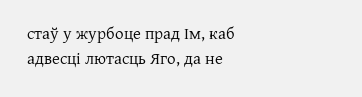стаў у журбоце прад Ім, каб адвесці лютасць Яго, да не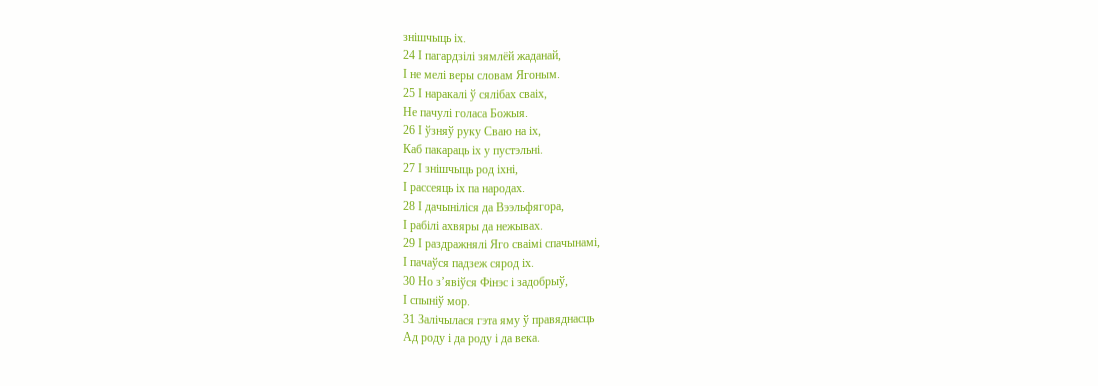знішчыць іх.
24 І пагардзілі зямлёй жаданай,
І не мелі веры словам Ягоным.
25 І наракалі ў сялібах сваіх,
Не пачулі голаса Божыя.
26 І ўзняў руку Сваю на іх,
Каб пакараць іх у пустэльні.
27 І знішчыць род іхні,
І рассеяць іх па народах.
28 І дачыніліся да Вээльфягора,
І рабілі ахвяры да нежывах.
29 І раздражнялі Яго сваімі спачынамі,
І пачаўся падзеж сярод іх.
30 Но з’явіўся Фінэс і задобрыў,
І спыніў мор.
31 Залічылася гэта яму ў правяднасць
Ад роду і да роду і да века.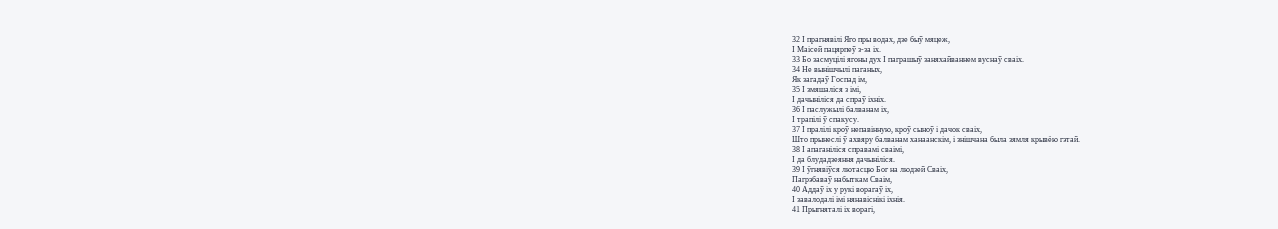32 І прагнявілі Яго пры водах, дзе быў мяцеж,
І Маісей пацярпеў з-за іх.
33 Бо засмуцілі ягоны дух І паграшыў заняхайваннем вуснаў сваіх.
34 Не вынішчылі паганых,
Як загадаў Госпад ім,
35 І змяшаліся з імі,
І дачыніліся да спраў іхніх.
36 І паслужылі балванам іх,
І трапілі ў спакусу.
37 І пралілі кроў непавінную, кроў сыноў і дачок сваіх,
Што прынеслі ў ахвяру балванам ханаанскім, і знішчана была зямля крывёю гэтай.
38 І апаганіліся справамі сваімі,
І да блудадзеяння дачыніліся.
39 І ўгнявіўся лютасцю Бог на людзей Сваіх,
Пагрэбаваў набыткам Сваім,
40 Аддаў іх у рукі ворагаў іх,
І завалодалі імі нянавіснікі іхнія.
41 Прыгняталі іх ворагі,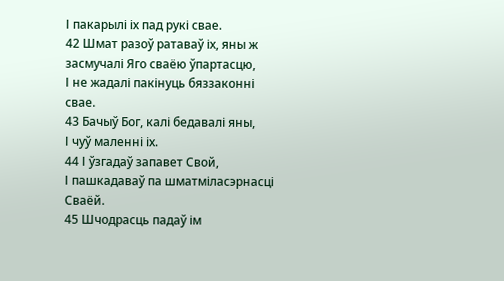І пакарылі іх пад рукі свае.
42 Шмат разоў ратаваў іх, яны ж засмучалі Яго сваёю ўпартасцю,
І не жадалі пакінуць бяззаконні свае.
43 Бачыў Бог, калі бедавалі яны,
І чуў маленні іх.
44 І ўзгадаў запавет Свой,
І пашкадаваў па шматміласэрнасці Сваёй.
45 Шчодрасць падаў ім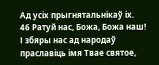Ад усіх прыгнятальнікаў іх.
46 Ратуй нас, Божа, Божа наш!
І збяры нас ад народаў праславіць імя Твае святое,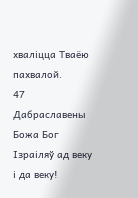хваліцца Тваёю пахвалой.
47 Дабраславены Божа Бог Ізраіляў ад веку і да веку!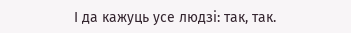І да кажуць усе людзі: так, так.